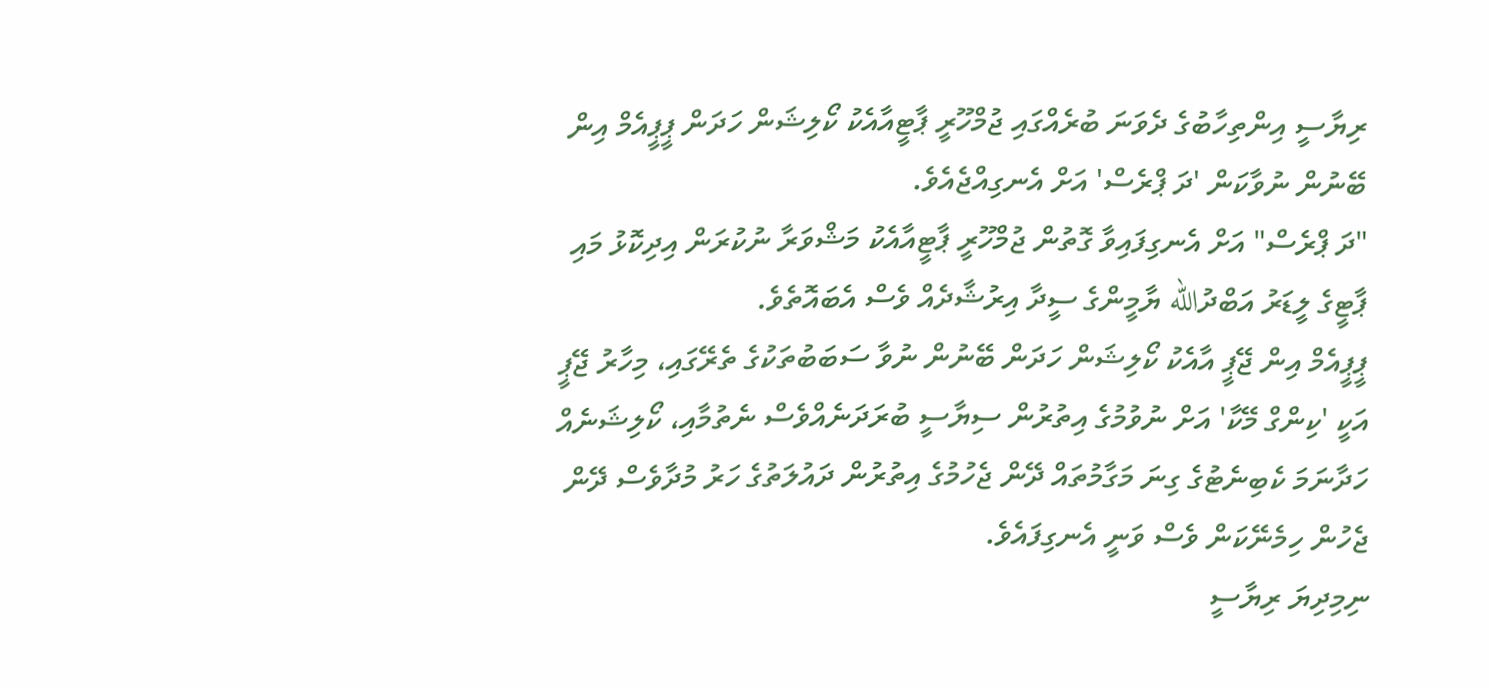ރިޔާސީ އިންތިހާބުގެ ދެވަނަ ބުރެއްގައި ޖުމްހޫރީ ޕާޓީއާއެކު ކޯލިޝަން ހަދަން ޕީޕީއެމް އިން ބޭނުން ނުވާކަން 'ދަ ޕްރެސް' އަށް އެނގިއްޖެއެވެ.
"ދަ ޕްރެސް" އަށް އެނގިފައިވާ ގޮތުން ޖުމްހޫރީ ޕާޓީއާއެކު މަޝްވަރާ ނުކުރަން އިދިކޮޅު މައި ޕާޓީގެ ލީޑަރު އަބްދުالله ޔާމީންގެ ސީދާ އިރުޝާދެއް ވެސް އެބައޮތެވެ.
ޕީޕީއެމް އިން ޖޭޕީ އާއެކު ކޯލިޝަން ހަދަން ބޭނުން ނުވާ ސަބަބުތަކުގެ ތެރޭގައި، މިހާރު ޖޭޕީ އަކީ 'ކިންގް މޭކާ' އަށް ނުވުމުގެ އިތުރުން ސިޔާސީ ބުރަދަނެއްވެސް ނެތުމާއި، ކޯލިޝަނެއް ހަދާނަމަ ކެބިނެޓުގެ ގިނަ މަގާމުތައް ދޭން ޖެހުމުގެ އިތުރުން ދައުލަތުގެ ހަރު މުދާވެސް ދޭން ޖެހުން ހިމެނޭކަން ވެސް ވަނީ އެނގިފައެވެ.
ނިމިދިޔަ ރިޔާސީ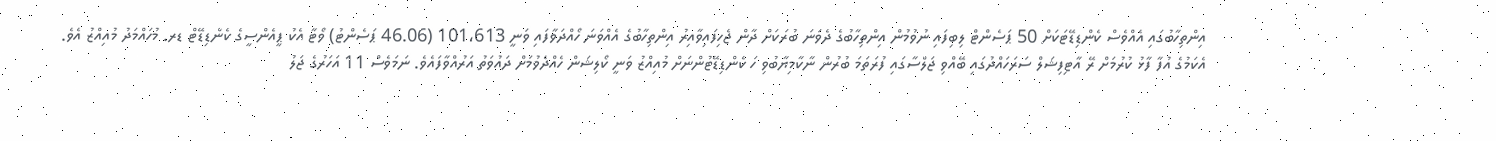އިންތިހާބުގައި އެއްވެސް ކެންޑިޑޭޓަކަށް 50 ޕަސެންޓް ލިބިފައި ނުވުމުން އިންތިހާބުގެ ދެވަނަ ބުރަކަށް ދާން ޖެހިފައިވާއިރު އިންތިހާބުގެ އެއްވަނަ ހޯއްދަވާފައި ވަނީ 101،613 (46.06 ޕަސެންޓު) ވޯޓާ އެކު ޕީއެންސީގެ ކެންޑިޑޭޓް ޑރ. މުހައްމަދު މުއިއްޒު އެވެ.
އެކަމުގެ އުފާ ފާޅު ކުރުމަށް ރޭ އާޓިފިޝަލް ސަރަހައްދުގައި ބޭއްވި ޖަލްސާގައި ފުރަތަމަ ބުރުން ނާކާމިޔާބުވި ހަ ކެންޑިޑޭޓުންނަށް މުއިއްޒު ވަނީ ކޯލިޝަން ހެއްދެވުމަށް ދައުވަތު އަރުއްވާފައެވެ. ނަމަވެސް 11 އަހަރުގެ ޖަލު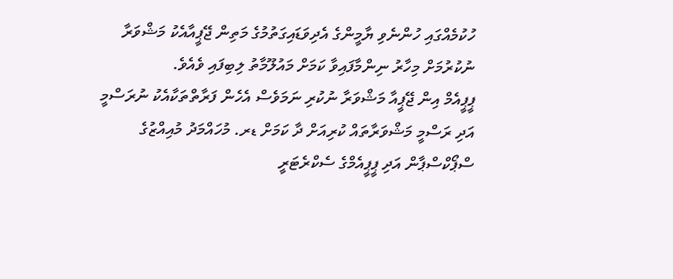ހުކުމެއްގައި ހުންނެވި ޔާމީންގެ އެދިވަޑައިގަތުމުގެ މަތިން ޖޭޕީއާއެކު މަޝްވަރާ ނުކުރުމަށް މިހާރު ނިންމާފައިވާ ކަމަށް މައުލޫމާތު ލިބިފައި ވެއެވެ.
ޕީޕީއެމް އިން ޖޭޕީއާ މަޝްވަރާ ނުކުރި ނަމަވެސް އެހެން ފަރާތްތަކާއެކު ނުރަސްމީ އަދި ރަސްމީ މަޝްވަރާތައް ކުރިއަށް ދާ ކަމަށް ޑރ. މުހައްމަދު މުއިއްޒުގެ ސްޕޯކްސްޕާން އަދި ޕީޕީއެމްގެ ސެކްރެޓަރީ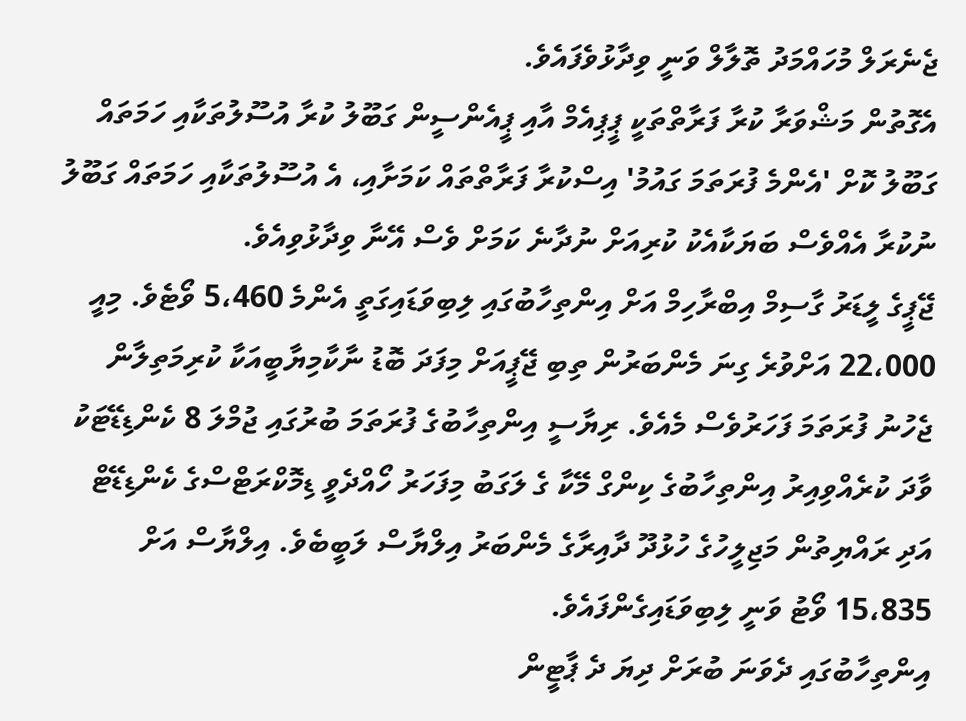ޖެނެރަލް މުހައްމަދު ތޮލާލް ވަނީ ވިދާޅުވެފައެވެ.
އެގޮތުން މަޝްވަރާ ކުރާ ފަރާތްތަކީ ޕީޕިއެމް އާއި ޕީއެންސީން ގަބޫލު ކުރާ އުސޫލުތަކާއި ހަމަތައް ގަބޫލު ކޮށް 'އެންމެ ފުރަތަމަ ގައުމު' އިސްކުރާ ފަރާތްތައް ކަމަށާއި، އެ އުސޫލުތަކާއި ހަމަތައް ގަބޫލު ނުކުރާ އެއްވެސް ބަޔަކާއެކު ކުރިއަށް ނުދާނެ ކަމަށް ވެސް އޭނާ ވިދާޅުވިއެވެ.
ޖޭޕީގެ ލީޑަރު ގާސިމް އިބްރާހިމް އަށް އިންތިހާބުގައި ލިބިވަޑައިގަތީ އެންމެ 5،460 ވޯޓެވެ. މިއީ 22،000 އަށްވުރެ ގިނަ މެންބަރުން ތިބި ޖޭޕީއަށް މިފަދަ ބޮޑު ނާކާމިޔާބީއަކާ ކުރިމަތިލާން ޖެހުނު ފުރަތަމަ ފަހަރުވެސް މެއެވެ. ރިޔާސީ އިންތިހާބުގެ ފުރަތަމަ ބުރުގައި ޖުމްލަ 8 ކެންޑިޑޭޓަކު ވާދަ ކުރެއްވިއިރު އިންތިހާބުގެ ކިންގް މޭކާ ގެ ލަގަބު މިފަހަރު ހޯއްދެވީ ޑިމޮކްރަޓްސްގެ ކެންޑިޑޭޓް އަދި ރައްޔިތުން މަޖިލީހުގެ ހުޅުދޫ ދާއިރާގެ މެންބަރު އިލްޔާސް ލަބީބެވެ. އިލްޔާސް އަށް 15،835 ވޯޓު ވަނީ ލިބިވަޑައިގެންފައެވެ.
އިންތިހާބުގައި ދެވަނަ ބުރަށް ދިޔަ ދެ ޕާޓީން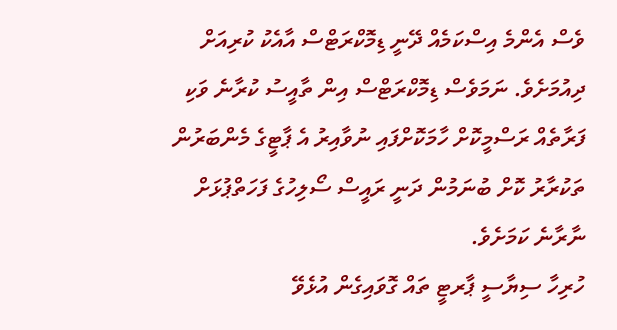ވެސް އެންމެ އިސްކަމެއް ދޭނީ ޑިމޮކްރަޓްސް އާއެކު ކުރިއަށް ދިއުމަށެވެ. ނަމަވެސް ޑިމޮކްރަޓްސް އިން ތާއީސު ކުރާނެ ވަކި ފަރާތެއް ރަސްމީކޮށް ހާމަކޮށްފައި ނުވާއިރު އެ ޕާޓީގެ މެންބަރުން ތަކުރާރު ކޮށް ބުނަމުން ދަނީ ރައީސް ސޯލިހުގެ ފަހަތްޕުޅަށް ނާރާނެ ކަމަށެވެ.
ހުރިހާ ސިޔާސީ ޕާރޓީ ތައް ގޮވައިގެން އުޅެވޭ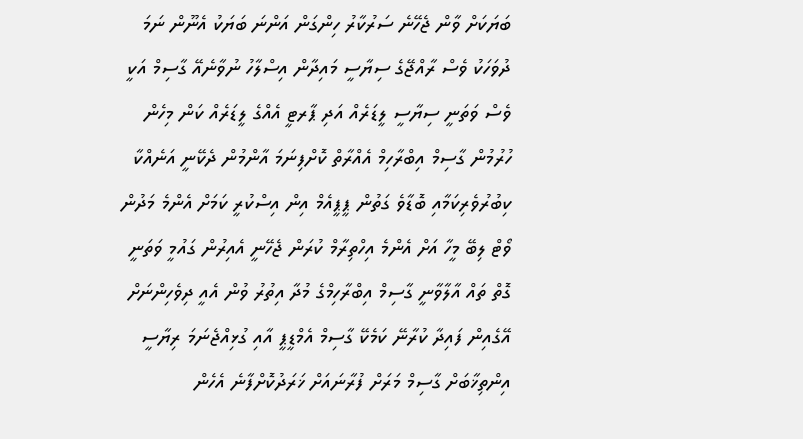ބަޔަކަށް ވާން ޖެހޭނެ ސަރުކާރު ހިންގަން އަންނަ ބަޔަކު އެނޫން ނަމަ ދުވަހަކު ވެސް ރާއްޖޭގެ ސިޔާސީ މައިދާން އިސްލާހު ނުވާނެއޭ ގާސިމް އަކީ ވެސް ވަތަނީ ސިޔާސީ ލީޑަރެއް އަދި ޕާރޓީ އެއްގެ ލީޑަރެއް ކަން މިހެން ހުރުމުން ގާސިމް އިބްރާހިމް އެއްރާތް ކޮށްފިނަމަ އާންމުން ދެކޭނީ އަނެއްކާ ކިބުރުވެރިކަމާއި ބޮޑާވެ ގަތުން ޕީޕީއެމް އިން އިސްކުރީ ކަމަށް އެންމެ މަދުން ވޯޓް ލިބޭ މީހާ އަށް އެންމެ އިހްތިރާމް ކުރަން ޖެހޭނީ އެއިރުން ގައުމީ ވަތަނީ ގޮތް ތައް އާލާވާނީ ގާސިމް އިބްރާހިމްގެ މުދާ އިތުރު ވުން އެއީ ދިވެހިންނަށް އޭގެއިން ފައިދާ ކުރާނޭ ކަމެކޭ ގާސިމް އެމްޑީޕީ އާއި ގުޅިއްޖެނަމަ ރިޔާސީ އިންތިޚާބަށް ގާސިމް މަރަށް ފުރާނައަށް ޚަރަދުކޮށްފާނެ އެހެން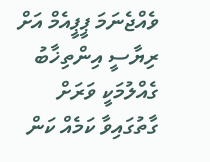ވެއްޖެނަމަ ޕީޕީއެމް އަށް ރިޔާސީ އިންތިޚާބު ގެއްލުމަކީ ވަރަށް ގާތުގައިވާ ކަމެއް ކަން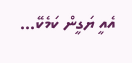އެއީ ޔަގީން ކަމެކޭ...